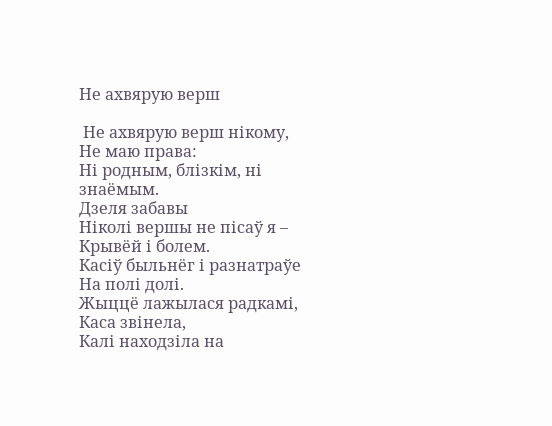Не ахвярую верш

 Не ахвярую верш нікому,
Не маю права:
Ні родным, блізкім, ні знаёмым.
Дзеля забавы
Ніколі вершы не пісаў я –
Крывёй і болем.
Касіў быльнёг і разнатраўе
На полі долі.
Жыццё лажылася радкамі,
Каса звінела,
Калі находзіла на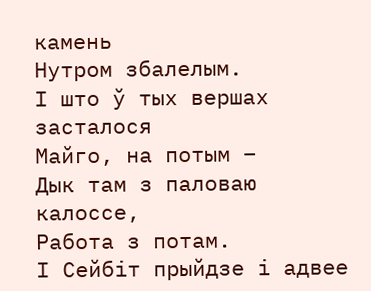камень
Нутром збалелым.
І што ў тых вершах засталося
Майго, на потым –
Дык там з паловаю калоссе,
Работа з потам.
І Сейбіт прыйдзе і адвее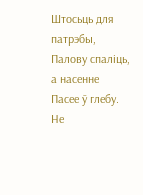Штосьць для патрэбы,
Палову спаліць, а насенне
Пасее ў глебу.
Не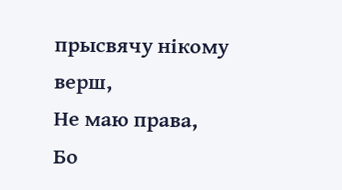прысвячу нікому верш,
Не маю права,
Бо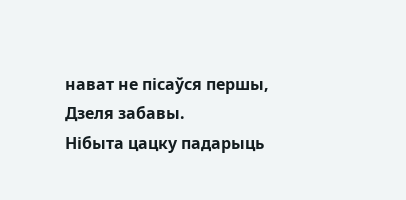нават не пісаўся першы,
Дзеля забавы.
Нібыта цацку падарыць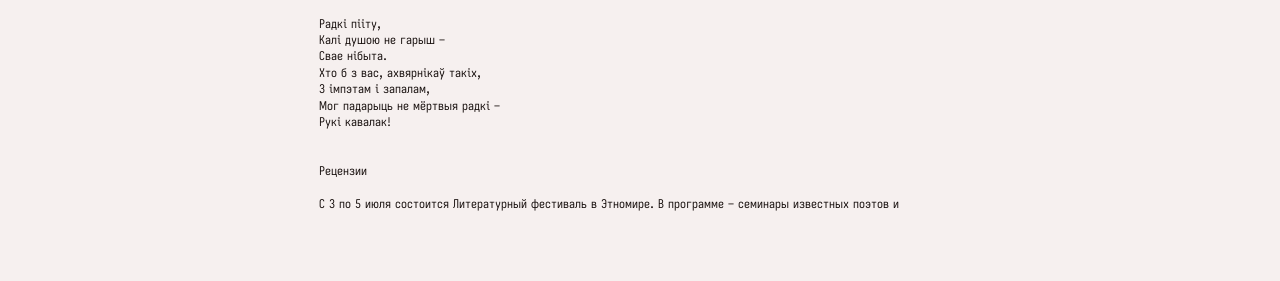Радкі пііту,
Калі душою не гарыш –
Свае нібыта.
Хто б з вас, ахвярнікаў такіх,
З імпэтам і запалам,
Мог падарыць не мёртвыя радкі –
Рукі кавалак!


Рецензии

С 3 по 5 июля состоится Литературный фестиваль в Этномире. В программе – семинары известных поэтов и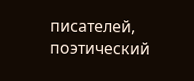писателей, поэтический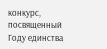конкурс, посвященный Году единства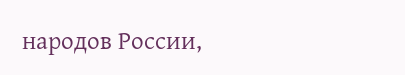народов России,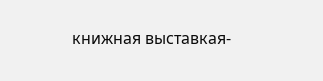книжная выставкая-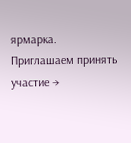ярмарка. Приглашаем принять участие →